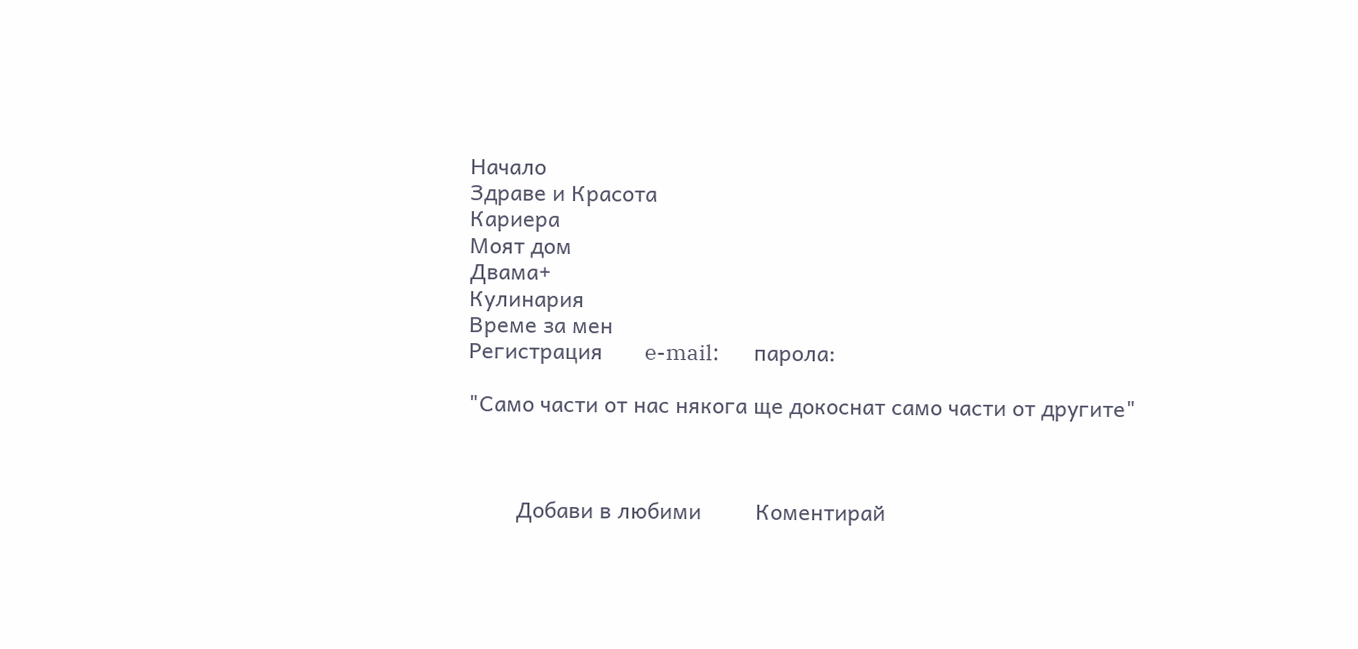Начало
Здраве и Красота
Кариера
Моят дом
Двама+
Кулинария
Време за мен
Регистрация       e-mail:       парола:

"Само части от нас някога ще докоснат само части от другите"



        Добави в любими         Коментирай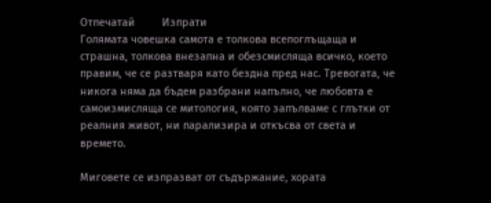Отпечатай         Изпрати
Голямата човешка самота е толкова всепоглъщаща и страшна, толкова внезапна и обезсмисляща всичко, което правим, че се разтваря като бездна пред нас. Тревогата, че никога няма да бъдем разбрани напълно, че любовта е самоизмисляща се митология, която запълваме с глътки от реалния живот, ни парализира и откъсва от света и времето.

Миговете се изпразват от съдържание, хората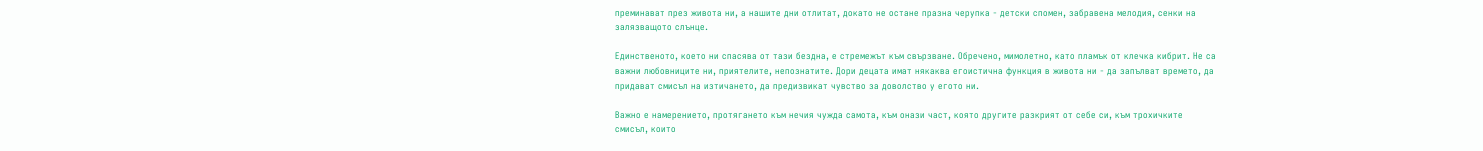преминават през живота ни, а нашите дни отлитат, докато не остане празна черупка - детски спомен, забравена мелодия, сенки на залязващото слънце.

Единственото, което ни спасява от тази бездна, е стремежът към свързване. Обречено, мимолетно, като пламък от клечка кибрит. Не са важни любовниците ни, приятелите, непознатите. Дори децата имат някаква егоистична функция в живота ни - да запълват времето, да придават смисъл на изтичането, да предизвикат чувство за доволство у егото ни.

Важно е намерението, протягането към нечия чужда самота, към онази част, която другите разкрият от себе си, към трохичките смисъл, които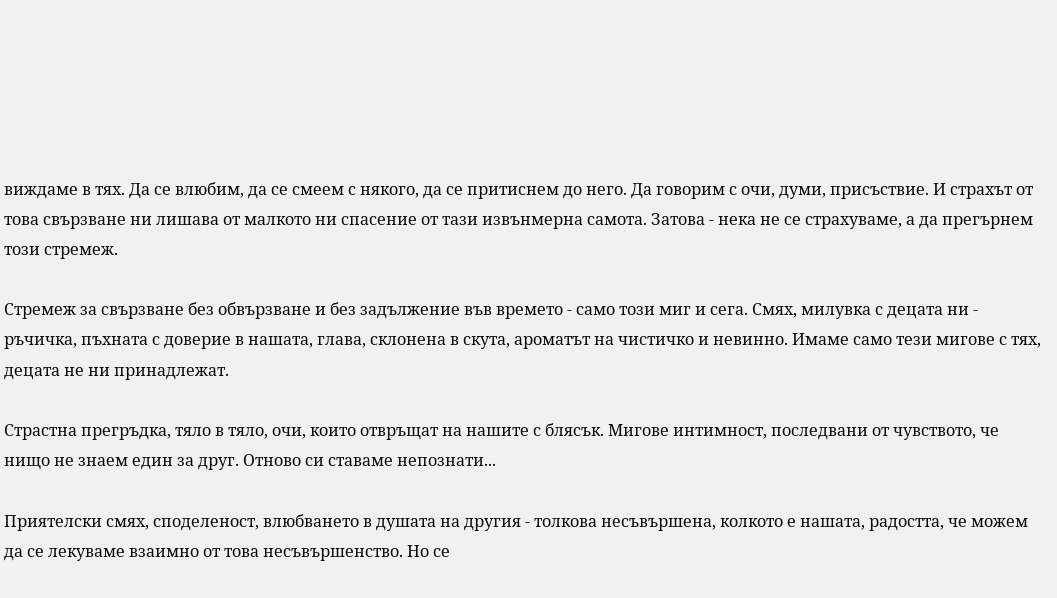виждаме в тях. Да се влюбим, да се смеем с някого, да се притиснем до него. Да говорим с очи, думи, присъствие. И страхът от това свързване ни лишава от малкото ни спасение от тази извънмерна самота. Затова - нека не се страхуваме, а да прегърнем този стремеж.

Стремеж за свързване без обвързване и без задължение във времето - само този миг и сега. Смях, милувка с децата ни - ръчичка, пъхната с доверие в нашата, глава, склонена в скута, ароматът на чистичко и невинно. Имаме само тези мигове с тях, децата не ни принадлежат.

Страстна прегръдка, тяло в тяло, очи, които отвръщат на нашите с блясък. Мигове интимност, последвани от чувството, че нищо не знаем един за друг. Отново си ставаме непознати...

Приятелски смях, споделеност, влюбването в душата на другия - толкова несъвършена, колкото е нашата, радостта, че можем да се лекуваме взаимно от това несъвършенство. Но се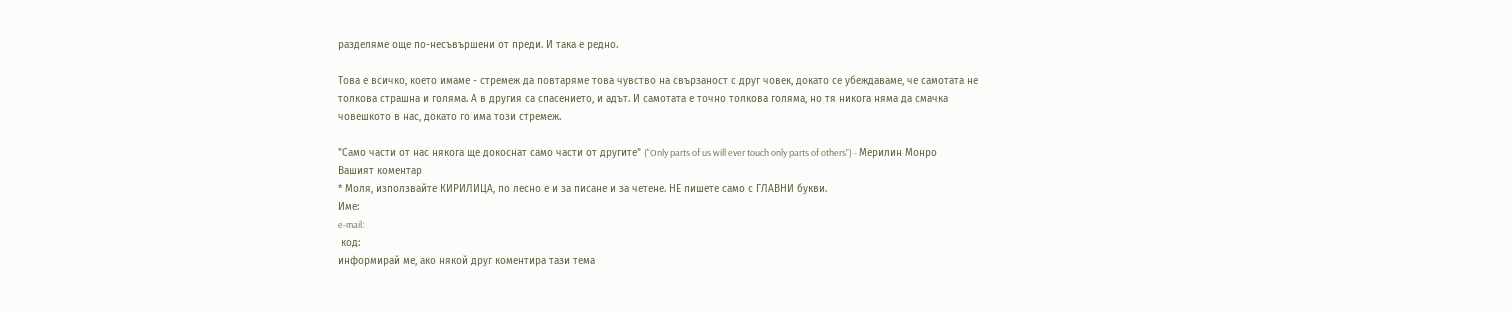разделяме още по-несъвършени от преди. И така е редно.

Това е всичко, което имаме - стремеж да повтаряме това чувство на свързаност с друг човек, докато се убеждаваме, че самотата не толкова страшна и голяма. А в другия са спасението, и адът. И самотата е точно толкова голяма, но тя никога няма да смачка човешкото в нас, докато го има този стремеж.

"Само части от нас някога ще докоснат само части от другите" ("Only parts of us will ever touch only parts of others") - Мерилин Монро
Вашият коментар
* Моля, използвайте КИРИЛИЦА, по лесно е и за писане и за четене. НЕ пишете само с ГЛАВНИ букви.
Име:
e-mail:
 код:
информирай ме, ако някой друг коментира тази тема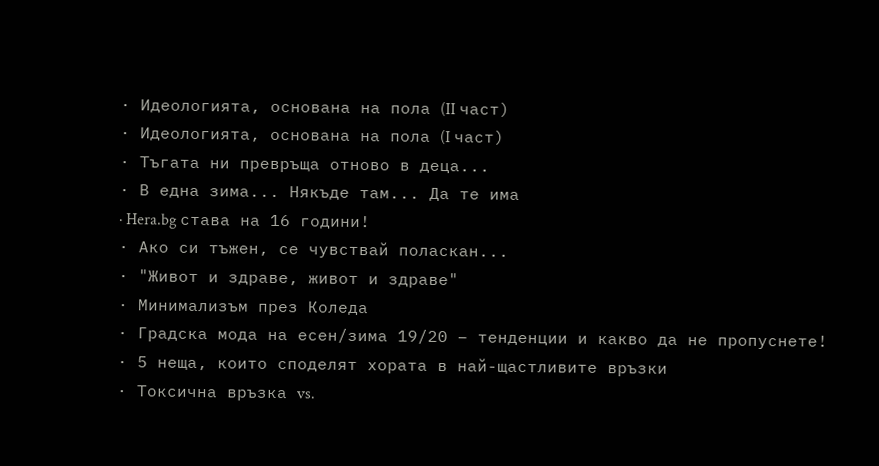· Идеологията, основана на пола (II част)
· Идеологията, основана на пола (I част)
· Тъгата ни превръща отново в деца...
· В една зима... Някъде там... Да те има
· Hera.bg става на 16 години!
· Ако си тъжен, се чувствай поласкан...
· "Живот и здраве, живот и здраве"
· Минимализъм през Коледа
· Градска мода на есен/зима 19/20 – тенденции и какво да не пропуснете!
· 5 неща, които споделят хората в най-щастливите връзки
· Токсична връзка vs.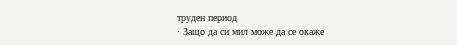труден период
· Защо да си мил може да се окаже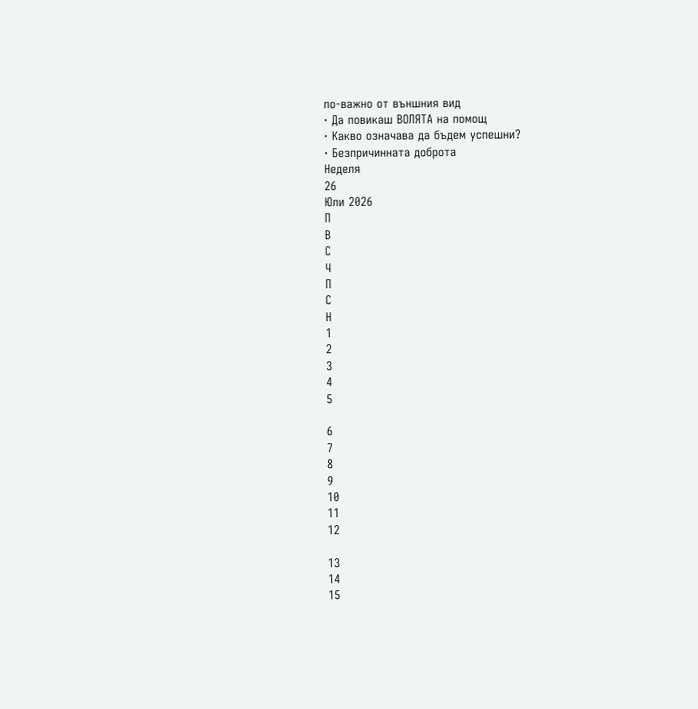по-важно от външния вид
· Да повикаш ВОЛЯТА на помощ
· Какво означава да бъдем успешни?
· Безпричинната доброта
Неделя
26
Юли 2026
П
В
С
Ч
П
С
Н
1
2
3
4
5

6
7
8
9
10
11
12

13
14
15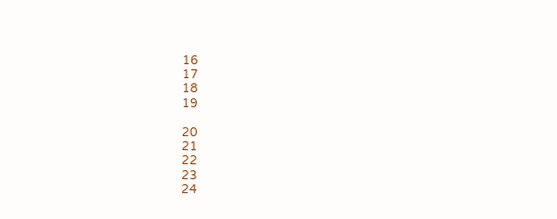16
17
18
19

20
21
22
23
24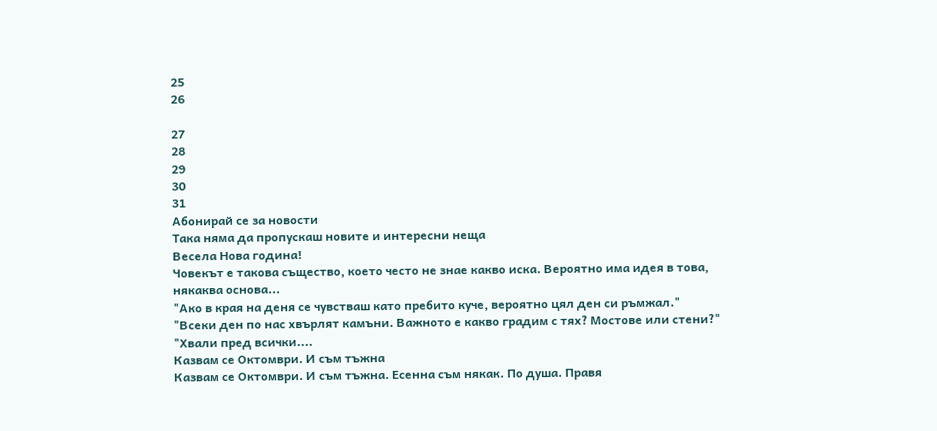25
26

27
28
29
30
31
Абонирай се за новости
Така няма да пропускаш новите и интересни неща
Весела Нова година!
Човекът е такова същество, което често не знае какво иска. Вероятно има идея в това, някаква основа...
"Ако в края на деня се чувстваш като пребито куче, вероятно цял ден си ръмжал."
"Всеки ден по нас хвърлят камъни. Важното е какво градим с тях? Мостове или стени?" "Хвали пред всички....
Казвам се Октомври. И съм тъжна
Казвам се Октомври. И съм тъжна. Есенна съм някак. По душа. Правя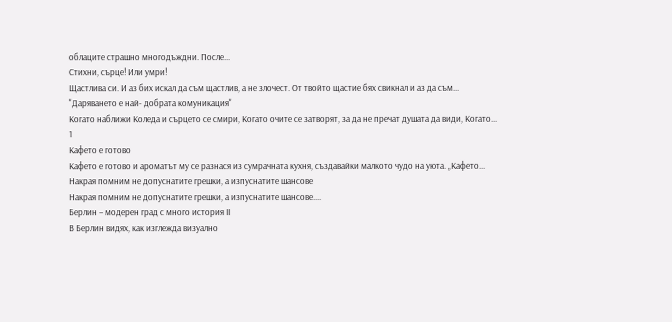облаците страшно многодъждни. После...
Стихни, сърце! Или умри!
Щастлива си. И аз бих искал да съм щастлив, а не злочест. От твойто щастие бях свикнал и аз да съм...
"Даряването е най- добрата комуникация"
Когато наближи Коледа и сърцето се смири, Когато очите се затворят, за да не пречат душата да види, Когато...
1
Кафето е готово
Кафето е готово и ароматът му се разнася из сумрачната кухня, създавайки малкото чудо на уюта. „Кафето...
Накрая помним не допуснатите грешки, а изпуснатите шансове
Накрая помним не допуснатите грешки, а изпуснатите шансове....
Берлин – модерен град с много история II
В Берлин видях, как изглежда визуално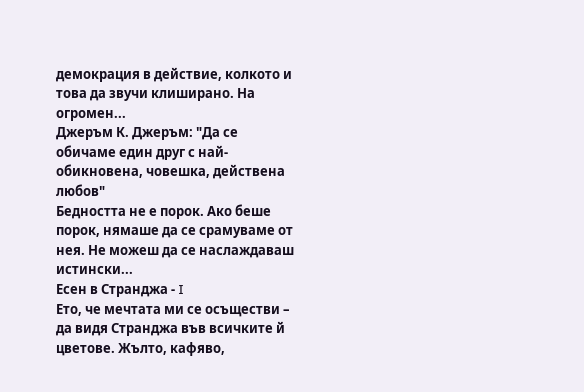демокрация в действие, колкото и това да звучи клиширано. На огромен...
Джеръм К. Джеръм: "Да се обичаме един друг с най-обикновена, човешка, действена любов"
Бедността не е порок. Ако беше порок, нямаше да се срамуваме от нея. Не можеш да се наслаждаваш истински...
Есен в Странджа - I
Ето, че мечтата ми се осъществи – да видя Странджа във всичките й цветове. Жълто, кафяво,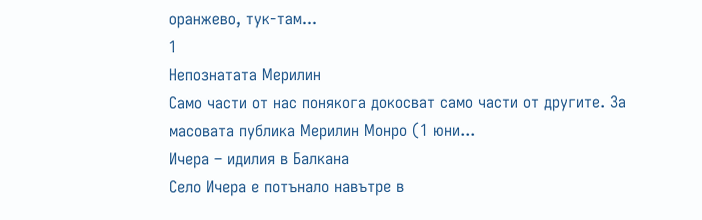оранжево, тук-там...
1
Непознатата Мерилин
Само части от нас понякога докосват само части от другите. За масовата публика Мерилин Монро (1 юни...
Ичера – идилия в Балкана
Село Ичера е потънало навътре в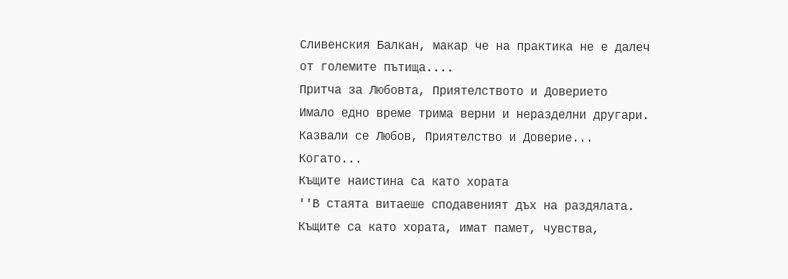Сливенския Балкан, макар че на практика не е далеч от големите пътища....
Притча за Любовта, Приятелството и Доверието
Имало едно време трима верни и неразделни другари. Казвали се Любов, Приятелство и Доверие... Когато...
Къщите наистина са като хората
''В стаята витаеше сподавеният дъх на раздялата. Къщите са като хората, имат памет, чувства,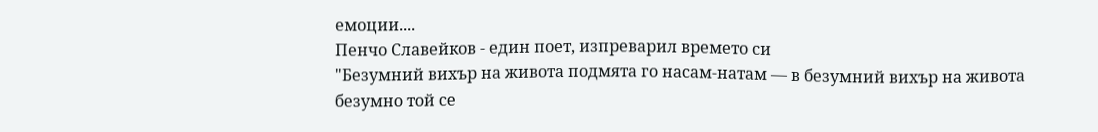емоции....
Пенчо Славейков - един поет, изпреварил времето си
"Безумний вихър на живота подмята го насам-натам — в безумний вихър на живота безумно той се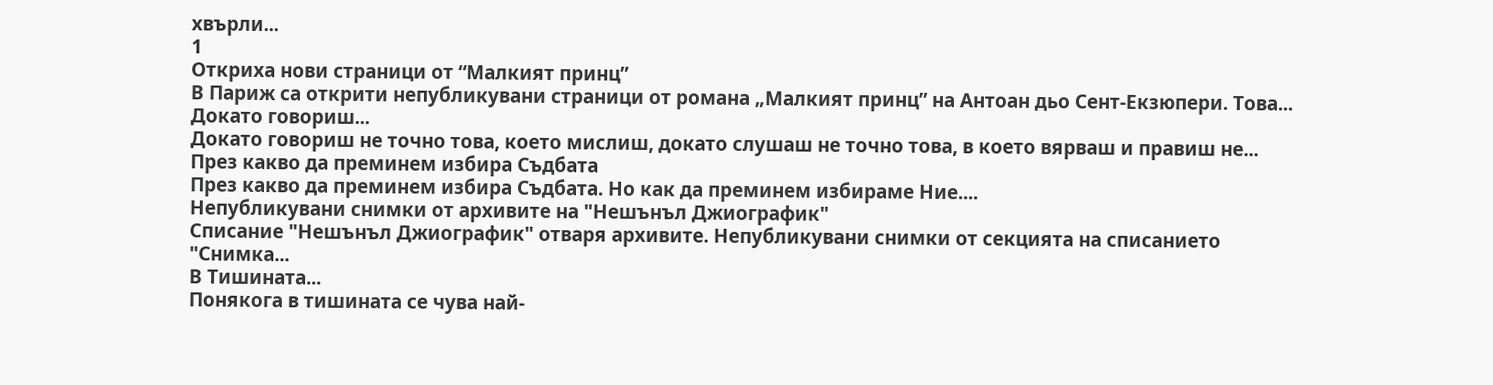хвърли...
1
Откриха нови страници от “Малкият принц”
В Париж са открити непубликувани страници от романа „Малкият принц” на Антоан дьо Сент-Екзюпери. Това...
Докато говориш...
Докато говориш не точно това, което мислиш, докато слушаш не точно това, в което вярваш и правиш не...
През какво да преминем избира Съдбата
През какво да преминем избира Съдбата. Но как да преминем избираме Ние....
Непубликувани снимки от архивите на "Нешънъл Джиографик"
Списание "Нешънъл Джиографик" отваря архивите. Непубликувани снимки от секцията на списанието "Снимка...
В Тишината...
Понякога в тишината се чува най-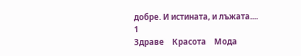добре. И истината, и лъжата....
1
Здраве    Красота    Мода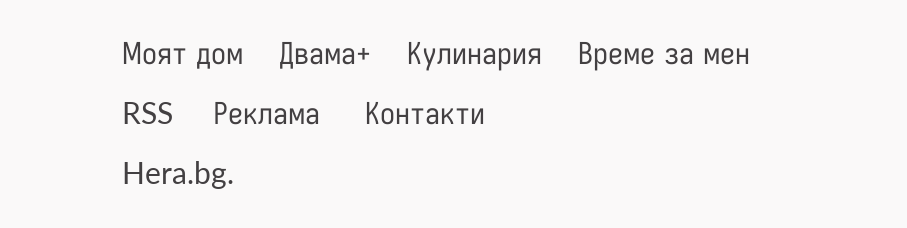Моят дом    Двама+    Кулинария    Време за мен    RSS     Реклама     Контакти
Hera.bg.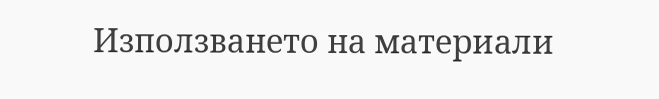Използването на материали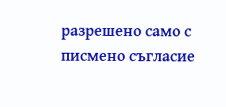разрешено само с писмено съгласие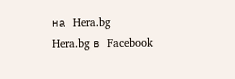на Hera.bg
Hera.bg в Facebook